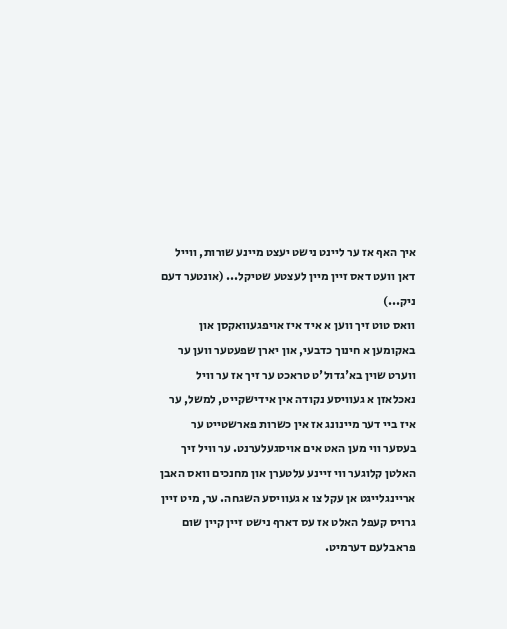איך האף אז ער ליינט נישט יעצט מיינע שורות, ווייל דאן וועט דאס זיין מיין לעצטע שטיקל... (אונטער דעם ניק...)
וואס טוט זיך ווען א איד איז אויפגעוואקסן און באקומען א חינוך כדבעי, און יארן שפעטער ווען ער ווערט שוין בא'גדול'ט טראכט ער זיך אז ער וויל נאכלאזן א געוויסע נקודה אין אידישקייט, למשל, ער איז ביי דער מיינונג אז אין כשרות פארשטייט ער בעסער ווי מען האט אים אויסגעלערנט. ער וויל זיך האלטן קלוגער ווי זיינע עלטערן און מחנכים וואס האבן אריינגלייגט אן עקל צו א געוויסע השגחה. ער, מיט זיין גרויס קעפל האלט אז עס דארף נישט זיין קיין שום פראבלעם דערמיט.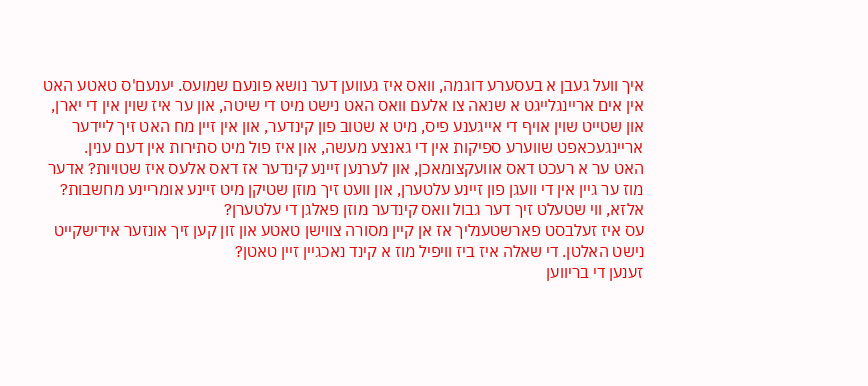איך וועל געבן א בעסערע דוגמה, וואס איז געווען דער נושא פונעם שמועס. יענעם'ס טאטע האט אין אים אריינגלייגט א שנאה צו אלעם וואס האט נישט מיט די שיטה, און ער איז שוין אין די יארן, און שטייט שוין אויף די אייגענע פיס, מיט א שטוב פון קינדער, און אין זיין מח האט זיך ליידער אריינגעכאפט שווערע ספיקות אין די גאנצע מעשה, און איז פול מיט סתירות אין דעם ענין.
האט ער א רעכט דאס אוועקצומאכן, און לערנען זיינע קינדער אז דאס אלעס איז שטויות? אדער מוז ער גיין אין די וועגן פון זיינע עלטערן, און וועט זיך מוזן שטיקן מיט זיינע אומריינע מחשבות?
אלזא, ווי שטעלט זיך דער גבול וואס קינדער מוזן פאלגן די עלטערן?
עס איז זעלבסט פארשטענליך אז אן קיין מסורה צווישן טאטע און זון קען זיך אונזער אידישקייט נישט האלטן. די שאלה איז ביז וויפיל מוז א קינד נאכגיין זיין טאטן?
זענען די בריווען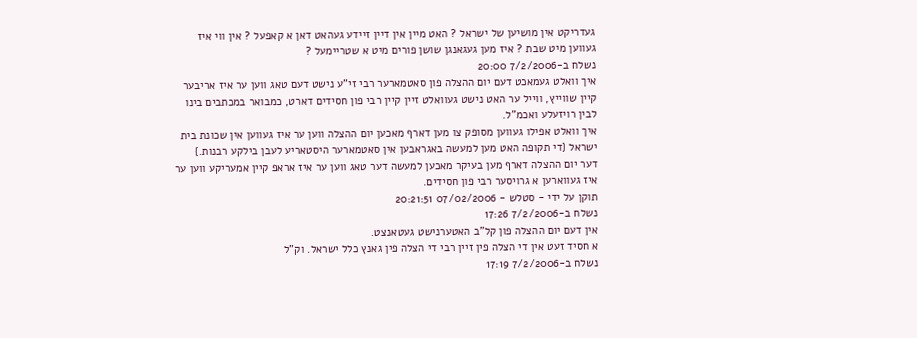געדריקט אין מושיען של ישראל ? האט מיין אין דיין זיידע געהאט דאן א קאפעל ? אין ווי איז געווען מיט שבת ? איז מען געגאנגן שושן פורים מיט א שטריימעל ?
נשלח ב-7/2/2006 20:00
איך וואלט געמאכט דעם יום ההצלה פון סאטמארער רבי זי"ע נישט דעם טאג ווען ער איז אריבער קיין שווייץ, ווייל ער האט נישט געוואלט זיין קיין רבי פון חסידים דארט, כמבואר במכתבים בינו לבין רויזעלע ואכמ"ל.
איך וואלט אפילו געווען מסופק צו מען דארף מאכען יום ההצלה ווען ער איז געווען אין שכונת בית ישראל {די תקופה האט מען למעשה באגראבען אין סאטמארער היסטאריע לעבן בילקע רבנות.}
דער יום ההצלה דארף מען בעיקר מאכען למעשה דער טאג ווען ער איז אראפ קיין אמעריקע ווען ער איז געווארען א גרויסער רבי פון חסידים.
תוקן על ידי - סטלש - 07/02/2006 20:21:51
נשלח ב-7/2/2006 17:26
אין דעם יום ההצלה פון קל"ב האטערנישט געטאנצט.
א חסיד זעט אין די הצלה פין זיין רבי די הצלה פין גאנץ כלל ישראל. וק"ל
נשלח ב-7/2/2006 17:19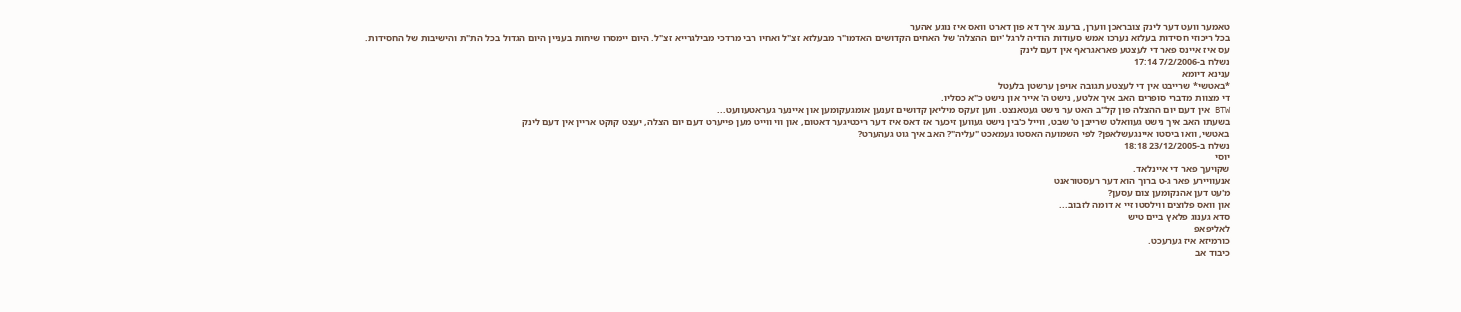טאמער וועט דער לינק צובראכן ווערן, ברענג איך דא פון דארט וואס איז נוגע אהער
בכל ריכוזי חסידות בעלזא נערכו אמש סעודות הודיה לרגל 'יום ההצלה' של האחים הקדושים האדמו"ר מבעלזא זצ"ל ואחיו רבי מרדכי מבילגרייא זצ"ל. היום יימסרו שיחות בעניין היום הגדול בכל הת"ת והישיבות של החסידות.
עס איז איינס פאר די לעצטע פאראגראף אין דעם לינק
נשלח ב-7/2/2006 17:14
ענינא דיומא
*באטשי* שרייבט אין די לעצטע תגובה אויפן ערשטן בלעטל
די מצוות מדברי סופרים האב איך אלטע, נישט ה' אייר און נישט כ"א כסליו.
BTW אין דעם יום ההצלה פון קל"ב האט ער נישט געטאנצט. ווען זעקס מיליאן קדושים זענען אומגעקומען און איינער געראטעוועט...
בשעתו האב איך נישט געוואלט שרייבן ט' שבט, ווייל כ'בין נישט געווען זיכער אז דאס איז דער ריכטיגער דאטום, און ווי ווייט מען פייערט דעם יום הצלה, יעצט קוקט אריין אין דעם לינק
באטשי, וואו ביסטו איינגעשלאפן? לפי השמועה האסטו געמאכט "עליה"? האב איך גוט געהערט?
נשלח ב-23/12/2005 18:18
יוסי
שקויעך פאר די איינלאד.
אנעוויירע פאר ג-ט ברוך הוא דער רעסטוראנט
מ'עט דען אהנקומען צום עסען?
און וואס פלוצים ווילסטו זיי א דומה לזבוב...
סדא גענוג פלאץ ביים טיש
לאליפאפ
כורמיזא איז גערעכט.
כיבוד אב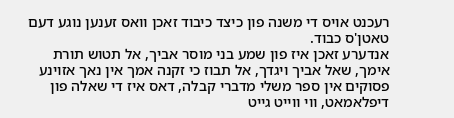רעכנט אויס די משנה פון כיצד כיבוד זאכן וואס זענען נוגע דעם טאטן'ס כבוד.
אנדערע זאכן איז פון שמע בני מוסר אביך, אל תטוש תורת אימך, שאל אביך ויגדך, אל תבוז כי זקנה אמך אין נאך אזוינע פסוקים אין ספר משלי מדברי קבלה, דאס איז די שאלה פון דיפלאמאט, ווי ווייט גייט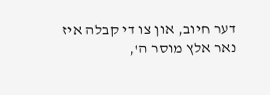דער חיוב, און צו די קבלה איז נאר אלץ מוסר ה',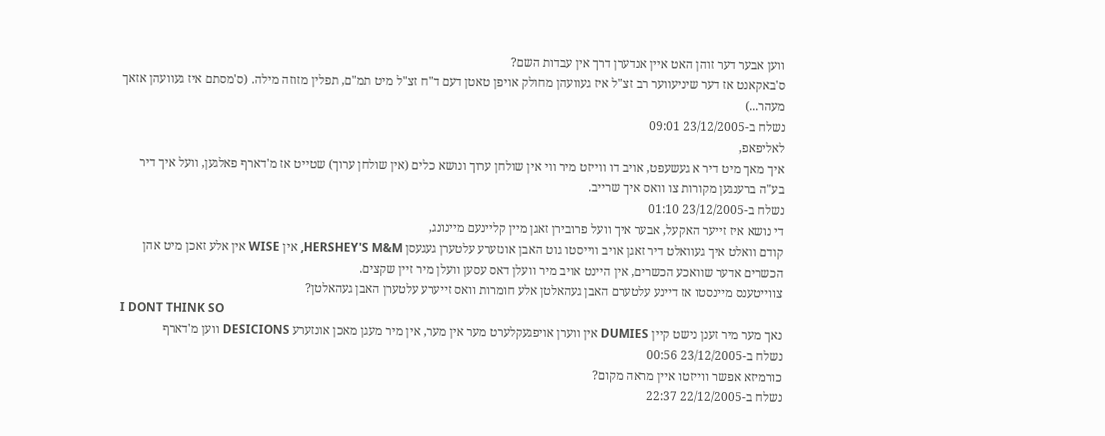ווען אבער דער זוהן האט איין אנדערן דרך אין עבדות השם?
ס'באקאנט אז דער שיניעווער רב זצ"ל איז געוועהן מחולק אויפן טאטן דעם ד"ח זצ"ל מיט תמ"ם, תפלין מזוזה מילה. (ס'מסתם איז געוועהן אזאך מעהר...)
נשלח ב-23/12/2005 09:01
לאליפאפ,
איך מאך מיט דיר א געשעפט, אויב דו ווייזט מיר ווי אין שולחן ערוך ונושא כלים (אין שולחן ערוך) שטייט אז מ'דארף פאלגען, וועל איך דיר בע"ה ברענגען מקורות צו וואס איך שרייב.
נשלח ב-23/12/2005 01:10
די נושא איז זייער האקעל, אבער איך וועל פרובירן זאגן מיין קליינעם מיינונג,
קודם וואלט איך געוואלט דיר זאגן אויב ווייסטו גוט האבן אונזערע עלטערן געגעסן HERSHEY'S M&M, אין WISE אין אלע זאכן מיט אהן הכשרים אדער שוואכע הכשרים, אין היינט אויב מיר וועלן דאס עסען וועלן מיר זיין שקצים.
צווייטענס מיינסטו אז דיינע עלטערם האבן געהאלטן אלע חומרות וואס זייערע עלטערן האבן געהאלטן?
I DONT THINK SO
נאך מער מיר זענן נישט קיין DUMIES אין ווערן אויפגעקלערט מער אין מער, אין מיר מעגן מאכן אונזערע DESICIONS ווען מ'דארף
נשלח ב-23/12/2005 00:56
כורמיזא אפשר ווייזטו איין מראה מקום?
נשלח ב-22/12/2005 22:37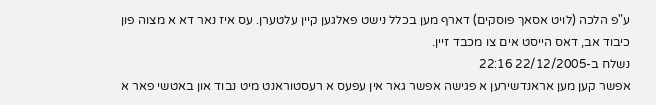ע"פ הלכה (לויט אסאך פוסקים) דארף מען בכלל נישט פאלגען קיין עלטערן. עס איז נאר דא א מצוה פון כיבוד אב, דאס הייסט אים צו מכבד זיין.
נשלח ב-22/12/2005 22:16
אפשר קען מען אראנדשירען א פגישה אפשר גאר אין עפעס א רעסטוראנט מיט נבוד און באטשי פאר א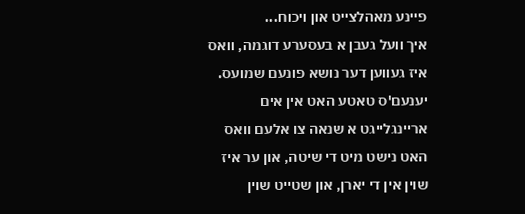פיינע מאהלצייט און ויכוח...
איך וועל געבן א בעסערע דוגמה, וואס איז געווען דער נושא פונעם שמועס. יענעם'ס טאטע האט אין אים אריינגלייגט א שנאה צו אלעם וואס האט נישט מיט די שיטה, און ער איז שוין אין די יארן, און שטייט שוין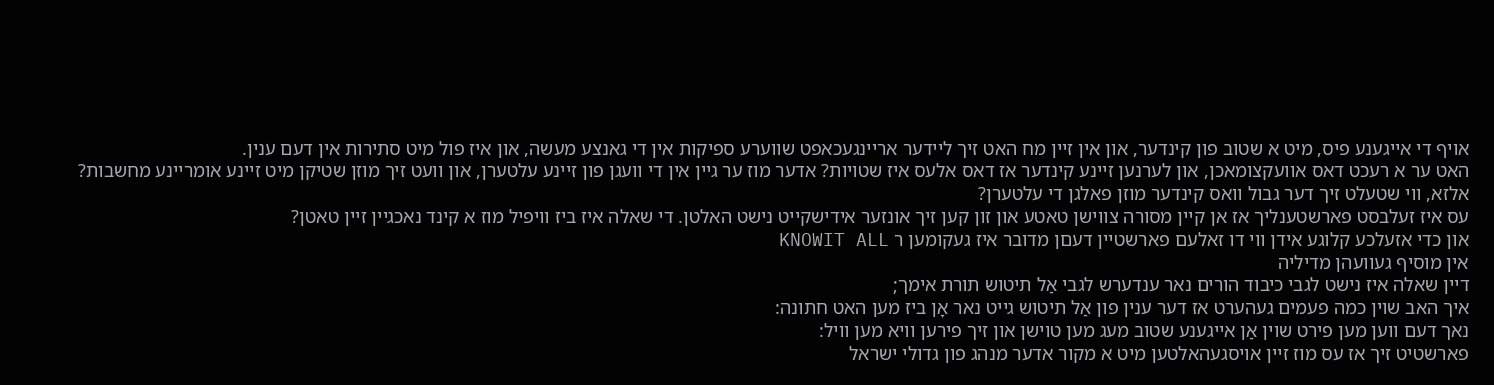אויף די אייגענע פיס, מיט א שטוב פון קינדער, און אין זיין מח האט זיך ליידער אריינגעכאפט שווערע ספיקות אין די גאנצע מעשה, און איז פול מיט סתירות אין דעם ענין.
האט ער א רעכט דאס אוועקצומאכן, און לערנען זיינע קינדער אז דאס אלעס איז שטויות? אדער מוז ער גיין אין די וועגן פון זיינע עלטערן, און וועט זיך מוזן שטיקן מיט זיינע אומריינע מחשבות?
אלזא, ווי שטעלט זיך דער גבול וואס קינדער מוזן פאלגן די עלטערן?
עס איז זעלבסט פארשטענליך אז אן קיין מסורה צווישן טאטע און זון קען זיך אונזער אידישקייט נישט האלטן. די שאלה איז ביז וויפיל מוז א קינד נאכגיין זיין טאטן?
און כדי אזעלכע קלוגע אידן ווי דו זאלעם פארשטיין דעםן מדובר איז געקומען ר KNOWIT ALL
אין מוסיף געוועהן מדיליה
דיין שאלה איז נישט לגבי כיבוד הורים נאר ענדערש לגבי אַל תיטוש תורת אימך;
איך האב שוין כמה פעמים געהערט אז דער ענין פון אַל תיטוש גייט נאר אָן ביז מען האט חתונה:
נאך דעם ווען מען פירט שוין אַן אייגענע שטוב מעג מען טוישן און זיך פירען וויא מען וויל:
פארשטיט זיך אז עס מוז זיין אויסגעהאלטען מיט א מקור אדער מנהג פון גדולי ישראל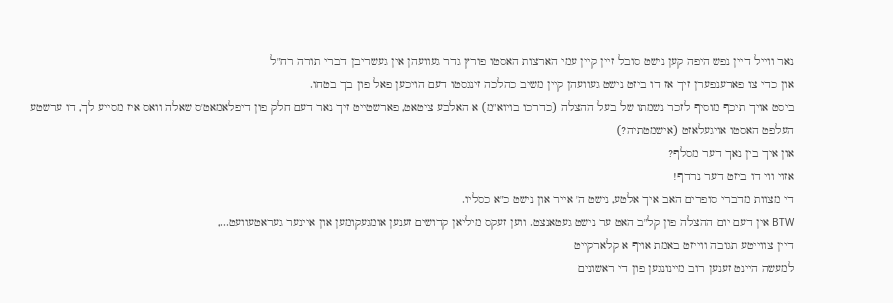נאר ווייל דיין נפש היפה קען נישט סובל זיין קיין עמי הארצות האסטו פורץ גדר געוועהן אין געשריבן דברי תורה רח"ל
און כדי צו פארענפערן זיך אז דו ביזט נישט געוועהן קיין משיב כהלכה זינגסטו דעם הויכען פאל פון בך בטחו.
ביסט אויך תיכף מוסיף לזכר נשמתו של בעל ההצלה (כדרכו בויוא"מ) א האלבע ציטאט, פארשטייט זיך נאר דעם חלק פון דיפלאמאט'ס שאלה וואס איז מסייע לך, דו ערשטע העלפט האסטו אויגעלאזט (אישמטתיה?)
און איך בין נאך דער מסלף?
אזוי ווי דו ביזט דער נרדף!
די מצוות מדברי סופרים האב איך אלטע, נישט ה' אייר און נישט כ"א כסליו.
BTW אין דעם יום ההצלה פון קל"ב האט ער נישט געטאנצט. ווען זעקס מיליאן קדושים זענען אומגעקומען און איינער געראטעוועט...,
דיין צווייטע תגובה ווייזט באמת אויף א קלארקייט
למעשה היינט זענען רוב מיינונגען פון די ראשונים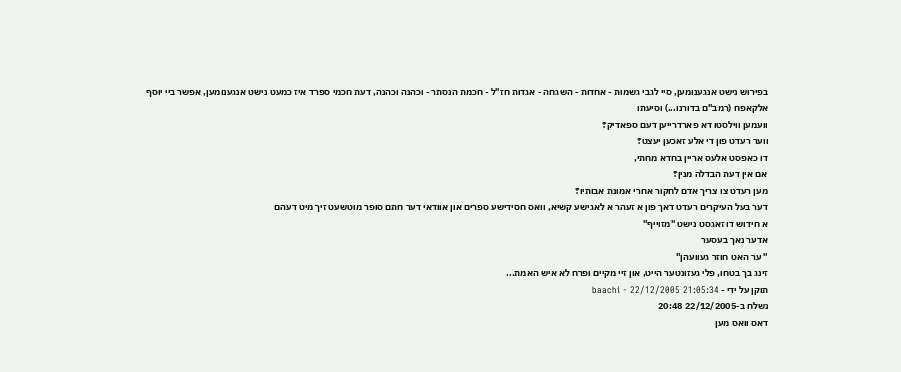בפירוש נישט אנגענומען, סיי לגבי גשמות - אחדות - השגחה - אגדות חז"ל - חכמת הנסתר - וכהנה וכהנה, דעת חכמי ספרד איז כמעט נישט אנגענומען, אפשר ביי יוסף אלקאפח (רמב"ם בדורנו...) וסיעתו
וועמען ווילסטו דא פארדרייען דעם ספאדיק?
ווער רעדט פון די אלע זאכען יעצט?
דו כאפסט אלעס אריין בחדא מחתי,
אם אין דעת הבדלה מנין?
מען רעדט צו צריך אדם לחקור אחרי אמונת אבותיו?
דער בעל העיקרים רעדט דאך פון א זעהר א לאגישע קשיא, וואס חסידישע ספרים און אוודאי דער חתם סופר מוטשעט זיך מיט דעהם
א חידוש דו זאגסט נישט "מזוייף"
אדער נאך בעסער
" ער האט חוזר געוועהן"
זינג בך בטחו, פלי געזונטער הייט, און זיי מקיים ופרח לא איש האמת...
תוקן על ידי - baachi - 22/12/2005 21:05:34
נשלח ב-22/12/2005 20:48
דאס וואס מען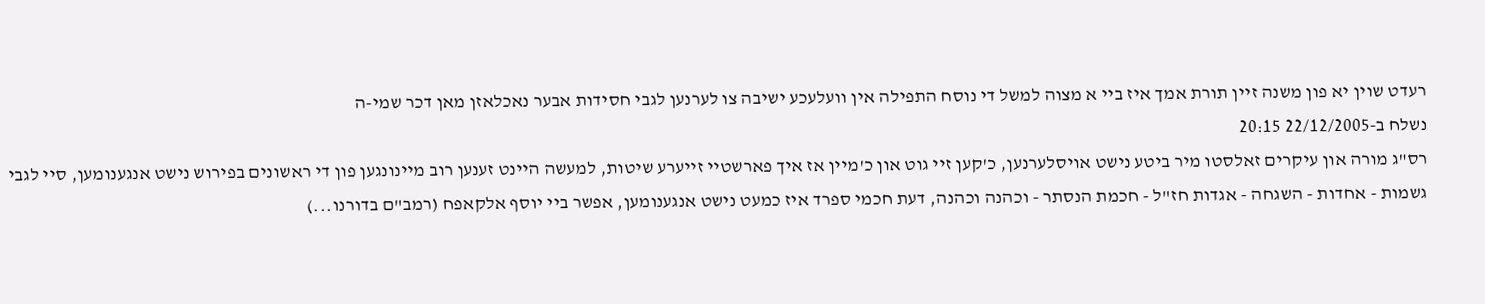רעדט שוין יא פון משנה זיין תורת אמך איז ביי א מצוה למשל די נוסח התפילה אין וועלעכע ישיבה צו לערנען לגבי חסידות אבער נאכלאזן מאן דכר שמי-ה
נשלח ב-22/12/2005 20:15
רס"ג מורה און עיקרים זאלסטו מיר ביטע נישט אויסלערנען, כ'קען זיי גוט און כ'מיין אז איך פארשטיי זייערע שיטות, למעשה היינט זענען רוב מיינונגען פון די ראשונים בפירוש נישט אנגענומען, סיי לגבי גשמות - אחדות - השגחה - אגדות חז"ל - חכמת הנסתר - וכהנה וכהנה, דעת חכמי ספרד איז כמעט נישט אנגענומען, אפשר ביי יוסף אלקאפח (רמב"ם בדורנו...)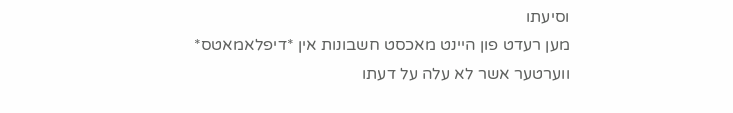וסיעתו
מען רעדט פון היינט מאכסט חשבונות אין *דיפלאמאטס* ווערטער אשר לא עלה על דעתו